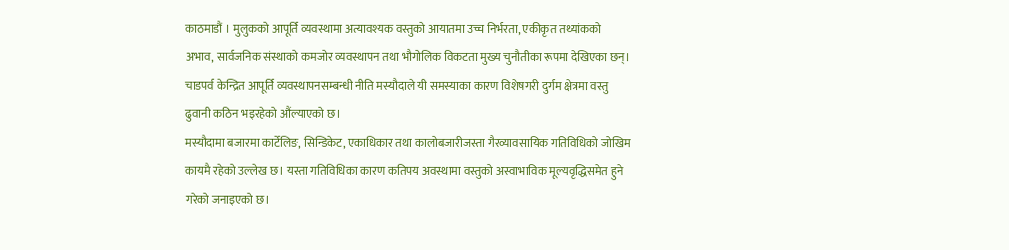काठमाडौं । मुलुकको आपूर्ति व्यवस्थामा अत्यावश्यक वस्तुको आयातमा उच्च निर्भरता, एकीकृत तथ्यांकको अभाव, सार्वजनिक संस्थाको कमजोर व्यवस्थापन तथा भौगोलिक विकटता मुख्य चुनौतीका रूपमा देखिएका छन्। चाडपर्व केन्द्रित आपूर्ति व्यवस्थापनसम्बन्धी नीति मस्यौदाले यी समस्याका कारण विशेषगरी दुर्गम क्षेत्रमा वस्तु ढुवानी कठिन भइरहेको औंल्याएको छ।
मस्यौदामा बजारमा कार्टेलिङ, सिन्डिकेट, एकाधिकार तथा कालोबजारीजस्ता गैरव्यावसायिक गतिविधिको जोखिम कायमै रहेको उल्लेख छ। यस्ता गतिविधिका कारण कतिपय अवस्थामा वस्तुको अस्वाभाविक मूल्यवृद्धिसमेत हुने गरेको जनाइएको छ।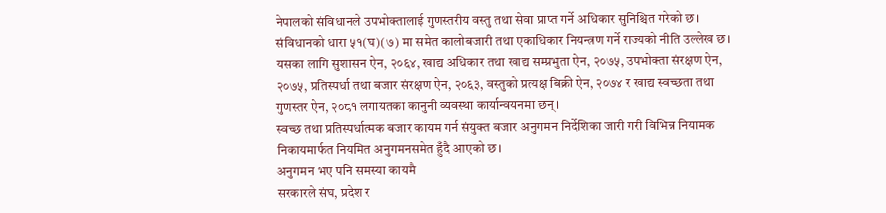नेपालको संविधानले उपभोक्तालाई गुणस्तरीय वस्तु तथा सेवा प्राप्त गर्ने अधिकार सुनिश्चित गरेको छ। संविधानको धारा ५१(घ)(७) मा समेत कालोबजारी तथा एकाधिकार नियन्त्रण गर्ने राज्यको नीति उल्लेख छ। यसका लागि सुशासन ऐन, २०६४, खाद्य अधिकार तथा खाद्य सम्प्रभुता ऐन, २०७५, उपभोक्ता संरक्षण ऐन, २०७५, प्रतिस्पर्धा तथा बजार संरक्षण ऐन, २०६३, वस्तुको प्रत्यक्ष बिक्री ऐन, २०७४ र खाद्य स्वच्छता तथा गुणस्तर ऐन, २०८१ लगायतका कानुनी व्यवस्था कार्यान्वयनमा छन्।
स्वच्छ तथा प्रतिस्पर्धात्मक बजार कायम गर्न संयुक्त बजार अनुगमन निर्देशिका जारी गरी विभिन्न नियामक निकायमार्फत नियमित अनुगमनसमेत हुँदै आएको छ।
अनुगमन भए पनि समस्या कायमै
सरकारले संघ, प्रदेश र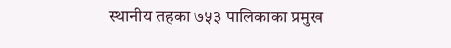स्थानीय तहका ७५३ पालिकाका प्रमुख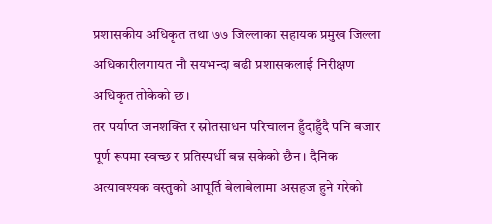प्रशासकीय अधिकृत तथा ७७ जिल्लाका सहायक प्रमुख जिल्ला अधिकारीलगायत नौ सयभन्दा बढी प्रशासकलाई निरीक्षण अधिकृत तोकेको छ।
तर पर्याप्त जनशक्ति र स्रोतसाधन परिचालन हुँदाहुँदै पनि बजार पूर्ण रूपमा स्वच्छ र प्रतिस्पर्धी बन्न सकेको छैन। दैनिक अत्यावश्यक वस्तुको आपूर्ति बेलाबेलामा असहज हुने गरेको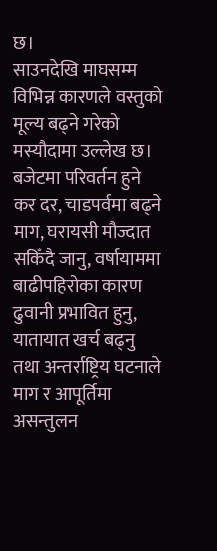छ।
साउनदेखि माघसम्म विभिन्न कारणले वस्तुको मूल्य बढ्ने गरेको मस्यौदामा उल्लेख छ। बजेटमा परिवर्तन हुने कर दर, चाडपर्वमा बढ्ने माग, घरायसी मौज्दात सकिँदै जानु, वर्षायाममा बाढीपहिरोका कारण ढुवानी प्रभावित हुनु, यातायात खर्च बढ्नु तथा अन्तर्राष्ट्रिय घटनाले माग र आपूर्तिमा असन्तुलन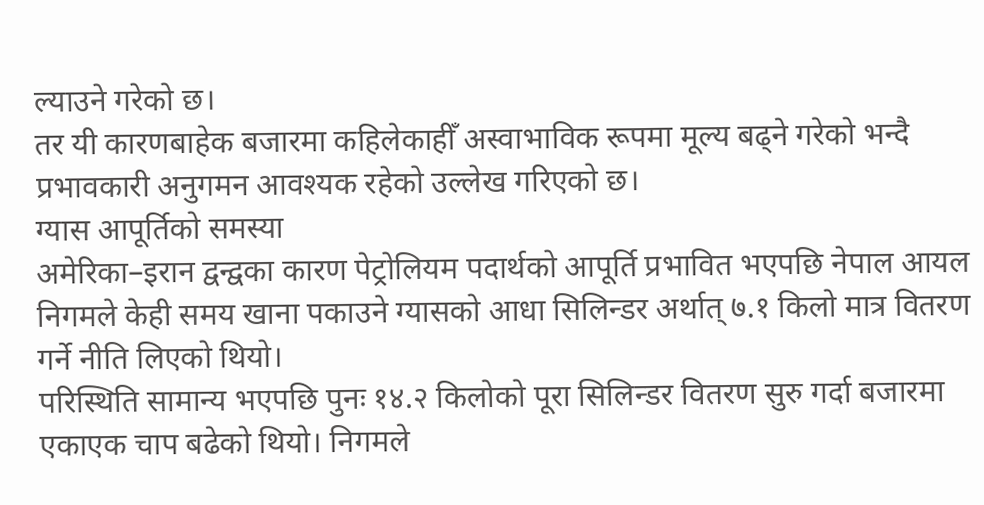ल्याउने गरेको छ।
तर यी कारणबाहेक बजारमा कहिलेकाहीँ अस्वाभाविक रूपमा मूल्य बढ्ने गरेको भन्दै प्रभावकारी अनुगमन आवश्यक रहेको उल्लेख गरिएको छ।
ग्यास आपूर्तिको समस्या
अमेरिका–इरान द्वन्द्वका कारण पेट्रोलियम पदार्थको आपूर्ति प्रभावित भएपछि नेपाल आयल निगमले केही समय खाना पकाउने ग्यासको आधा सिलिन्डर अर्थात् ७.१ किलो मात्र वितरण गर्ने नीति लिएको थियो।
परिस्थिति सामान्य भएपछि पुनः १४.२ किलोको पूरा सिलिन्डर वितरण सुरु गर्दा बजारमा एकाएक चाप बढेको थियो। निगमले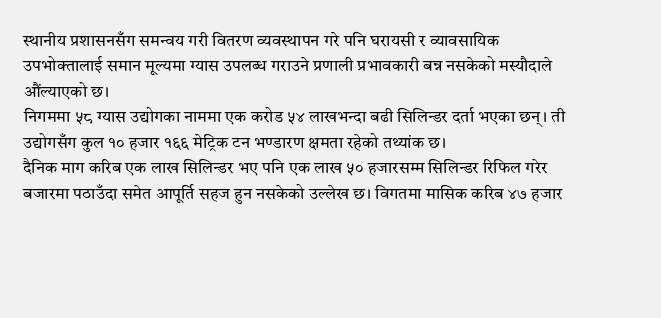स्थानीय प्रशासनसँग समन्वय गरी वितरण व्यवस्थापन गरे पनि घरायसी र व्यावसायिक उपभोक्तालाई समान मूल्यमा ग्यास उपलब्ध गराउने प्रणाली प्रभावकारी बन्न नसकेको मस्यौदाले औंल्याएको छ।
निगममा ५८ ग्यास उद्योगका नाममा एक करोड ५४ लाखभन्दा बढी सिलिन्डर दर्ता भएका छन्। ती उद्योगसँग कुल १० हजार १६६ मेट्रिक टन भण्डारण क्षमता रहेको तथ्यांक छ।
दैनिक माग करिब एक लाख सिलिन्डर भए पनि एक लाख ५० हजारसम्म सिलिन्डर रिफिल गरेर बजारमा पठाउँदा समेत आपूर्ति सहज हुन नसकेको उल्लेख छ। विगतमा मासिक करिब ४७ हजार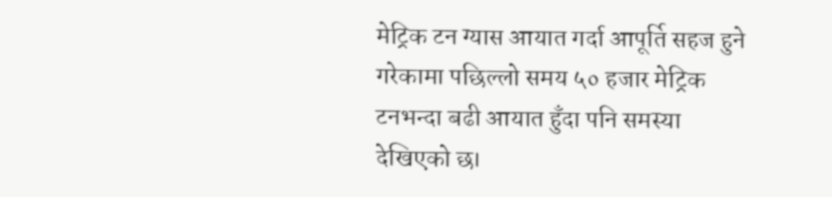मेट्रिक टन ग्यास आयात गर्दा आपूर्ति सहज हुने गरेकामा पछिल्लो समय ५० हजार मेट्रिक टनभन्दा बढी आयात हुँदा पनि समस्या देखिएको छ।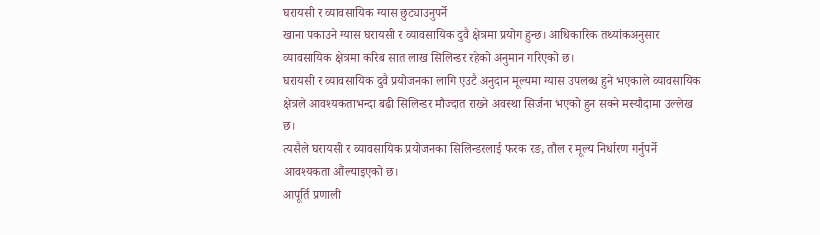घरायसी र व्यावसायिक ग्यास छुट्याउनुपर्ने
खाना पकाउने ग्यास घरायसी र व्यावसायिक दुवै क्षेत्रमा प्रयोग हुन्छ। आधिकारिक तथ्यांकअनुसार व्यावसायिक क्षेत्रमा करिब सात लाख सिलिन्डर रहेको अनुमान गरिएको छ।
घरायसी र व्यावसायिक दुवै प्रयोजनका लागि एउटै अनुदान मूल्यमा ग्यास उपलब्ध हुने भएकाले व्यावसायिक क्षेत्रले आवश्यकताभन्दा बढी सिलिन्डर मौज्दात राख्ने अवस्था सिर्जना भएको हुन सक्ने मस्यौदामा उल्लेख छ।
त्यसैले घरायसी र व्यावसायिक प्रयोजनका सिलिन्डरलाई फरक रङ, तौल र मूल्य निर्धारण गर्नुपर्ने आवश्यकता औंल्याइएको छ।
आपूर्ति प्रणाली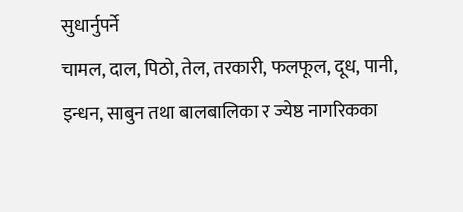सुधार्नुपर्ने
चामल, दाल, पिठो, तेल, तरकारी, फलफूल, दूध, पानी, इन्धन, साबुन तथा बालबालिका र ज्येष्ठ नागरिकका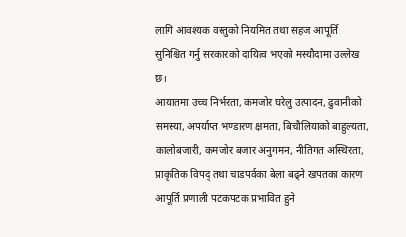लागि आवश्यक वस्तुको नियमित तथा सहज आपूर्ति सुनिश्चित गर्नु सरकारको दायित्व भएको मस्यौदामा उल्लेख छ।
आयातमा उच्च निर्भरता, कमजोर घरेलु उत्पादन, ढुवानीको समस्या, अपर्याप्त भण्डारण क्षमता, बिचौलियाको बाहुल्यता, कालोबजारी, कमजोर बजार अनुगमन, नीतिगत अस्थिरता, प्राकृतिक विपद् तथा चाडपर्वका बेला बढ्ने खपतका कारण आपूर्ति प्रणाली पटकपटक प्रभावित हुने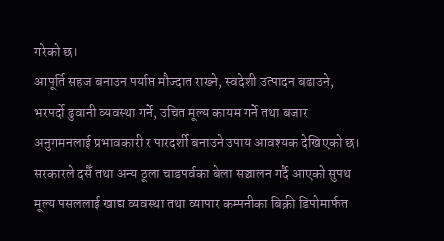गरेको छ।
आपूर्ति सहज बनाउन पर्याप्त मौज्दात राख्ने, स्वदेशी उत्पादन बढाउने, भरपर्दो ढुवानी व्यवस्था गर्ने, उचित मूल्य कायम गर्ने तथा बजार अनुगमनलाई प्रभावकारी र पारदर्शी बनाउने उपाय आवश्यक देखिएको छ।
सरकारले दसैँ तथा अन्य ठूला चाडपर्वका बेला सञ्चालन गर्दै आएको सुपथ मूल्य पसललाई खाद्य व्यवस्था तथा व्यापार कम्पनीका बिक्री डिपोमार्फत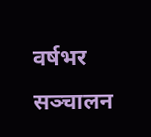वर्षभर सञ्चालन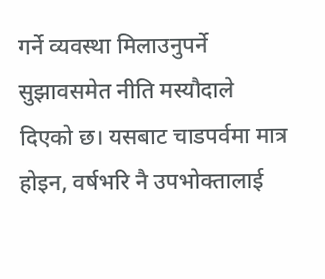गर्ने व्यवस्था मिलाउनुपर्ने सुझावसमेत नीति मस्यौदाले दिएको छ। यसबाट चाडपर्वमा मात्र होइन, वर्षभरि नै उपभोक्तालाई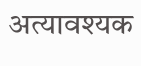अत्यावश्यक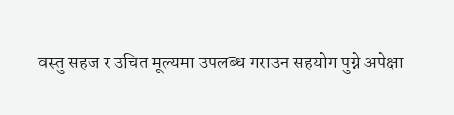वस्तु सहज र उचित मूल्यमा उपलब्ध गराउन सहयोग पुग्ने अपेक्षा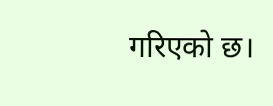गरिएको छ।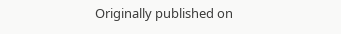Originally published on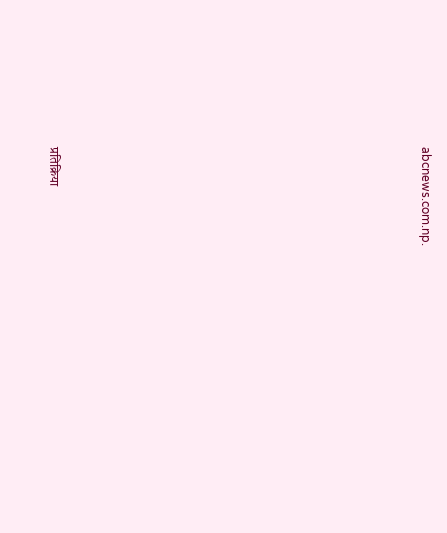abcnews.com.np.


















प्रतिक्रिया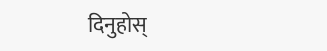दिनुहोस्